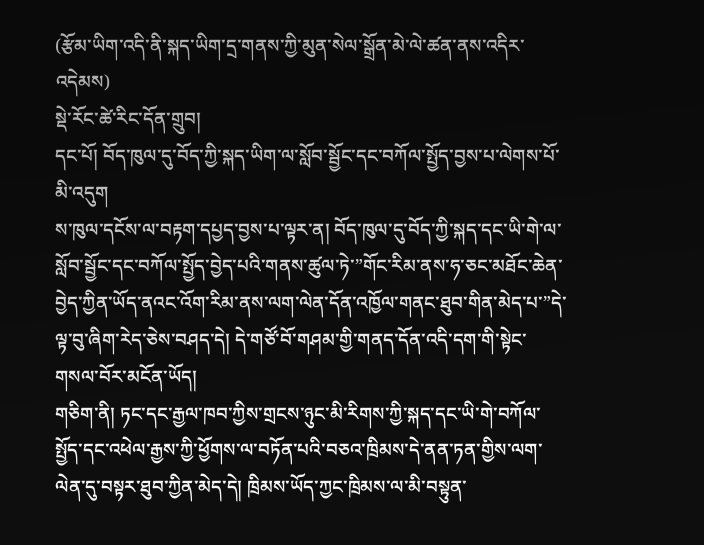(རྩོམ་ཡིག་འདི་ནི་སྐད་ཡིག་དྲ་གནས་ཀྱི་མུན་སེལ་སྒྲོན་མེ་ལེ་ཚན་ནས་འདིར་འདེམས)
སྡེ་རོང་ཚེ་རིང་དོན་གྲུབ།
དང་པོ། བོད་ཁུལ་དུ་བོད་ཀྱི་སྐད་ཡིག་ལ་སློབ་སྦྱོང་དང་བཀོལ་སྤྱོད་བྱས་པ་ལེགས་པོ་མི་འདུག
ས་ཁུལ་དངོས་ལ་བརྟག་དཔྱད་བྱས་པ་ལྟར་ན། བོད་ཁུལ་དུ་བོད་ཀྱི་སྐད་དང་ཡི་གེ་ལ་སློབ་སྦྱོང་དང་བཀོལ་སྤྱོད་བྱེད་པའི་གནས་ཚུལ་ཏེ་”གོང་རིམ་ནས་ཧ་ཅང་མཐོང་ཆེན་བྱེད་ཀྱིན་ཡོད་ནའང་འོག་རིམ་ནས་ལག་ལེན་དོན་འཁྱོལ་གནང་ཐུབ་གིན་མེད་པ་”དེ་ལྟ་བུ་ཞིག་རེད་ཅེས་བཤད་དེ། དེ་གཙོ་བོ་གཤམ་གྱི་གནད་དོན་འདི་དག་གི་སྟེང་གསལ་བོར་མངོན་ཡོད།
གཅིག་ནི། ཏང་དང་རྒྱལ་ཁབ་ཀྱིས་གྲངས་ཉུང་མི་རིགས་ཀྱི་སྐད་དང་ཡི་གེ་བཀོལ་སྤྱོད་དང་འཕེལ་རྒྱས་ཀྱི་ཕྱོགས་ལ་བཏོན་པའི་བཅའ་ཁྲིམས་དེ་ནན་ཏན་གྱིས་ལག་ལེན་དུ་བསྟར་ཐུབ་ཀྱིན་མེད་དེ། ཁྲིམས་ཡོད་ཀྱང་ཁྲིམས་ལ་མི་བསྟུན་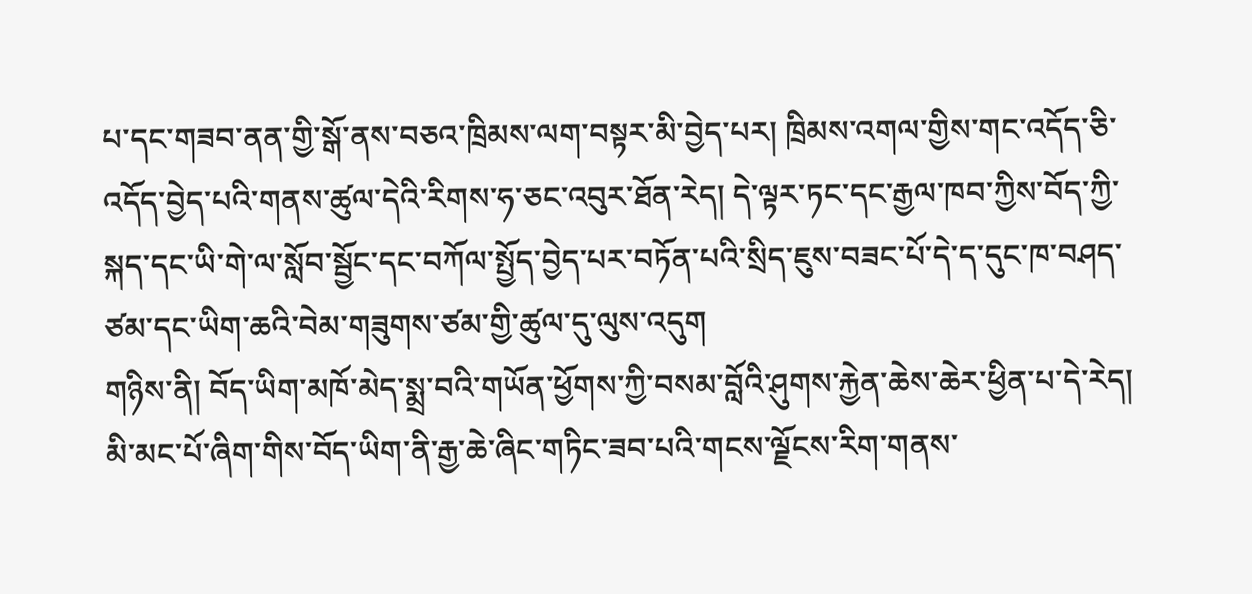པ་དང་གཟབ་ནན་གྱི་སྒོ་ནས་བཅའ་ཁྲིམས་ལག་བསྟར་མི་བྱེད་པར། ཁྲིམས་འགལ་གྱིས་གང་འདོད་ཅི་འདོད་བྱེད་པའི་གནས་ཚུལ་དེའི་རིགས་ཧ་ཅང་འབུར་ཐོན་རེད། དེ་ལྟར་ཏང་དང་རྒྱལ་ཁབ་ཀྱིས་བོད་ཀྱི་སྐད་དང་ཡི་གེ་ལ་སློབ་སྦྱོང་དང་བཀོལ་སྤྱོད་བྱེད་པར་བཏོན་པའི་སྲིད་ཇུས་བཟང་པོ་དེ་ད་དུང་ཁ་བཤད་ཙམ་དང་ཡིག་ཆའི་བེམ་གཟུགས་ཙམ་གྱི་ཚུལ་དུ་ལུས་འདུག
གཉིས་ནི། བོད་ཡིག་མཁོ་མེད་སྨྲ་བའི་གཡོན་ཕྱོགས་ཀྱི་བསམ་བློའི་ཤུགས་རྐྱེན་ཆེས་ཆེར་ཕྱིན་པ་དེ་རེད། མི་མང་པོ་ཞིག་གིས་བོད་ཡིག་ནི་རྒྱ་ཆེ་ཞིང་གཏིང་ཟབ་པའི་གངས་ལྗོངས་རིག་གནས་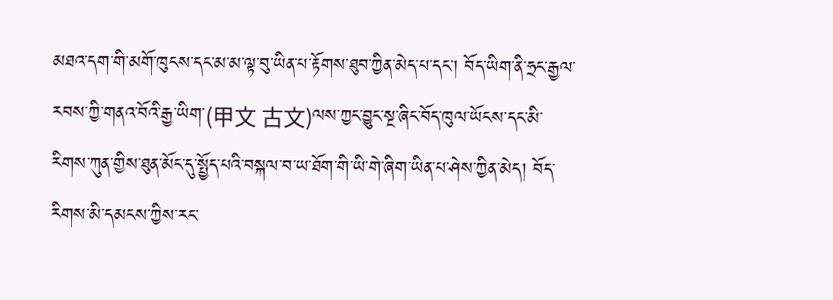མཐའ་དག་གི་མགོ་ཁུངས་དང་མ་མ་ལྟ་བུ་ཡིན་པ་རྟོགས་ཐུབ་ཀྱིན་མེད་པ་དང་། བོད་ཡིག་ནི་ཧྲང་རྒྱལ་རབས་ཀྱི་གནའ་བོའི་རྒྱ་ཡིག་(甲文 古文)ལས་ཀྱང་བྱུང་སྔ་ཞིང་བོད་ཁུལ་ཡོངས་དང་མི་རིགས་ཀུན་གྱིས་ཐུན་མོང་དུ་སྤྱོད་པའི་བསྐལ་བ་ཡ་ཐོག་གི་ཡི་གེ་ཞིག་ཡིན་པ་ཤེས་ཀྱིན་མེད། བོད་རིགས་མི་དམངས་ཀྱིས་རང་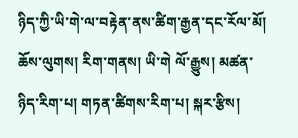ཉིད་ཀྱི་ཡི་གེ་ལ་བརྟེན་ནས་ཚིག་རྒྱན་དང་རོལ་མོ། ཆོས་ལུགས། རིག་གནས། ཡི་གེ ལོ་རྒྱུས། མཚན་ཉིད་རིག་པ། གཏན་ཚིགས་རིག་པ། སྐར་རྩིས།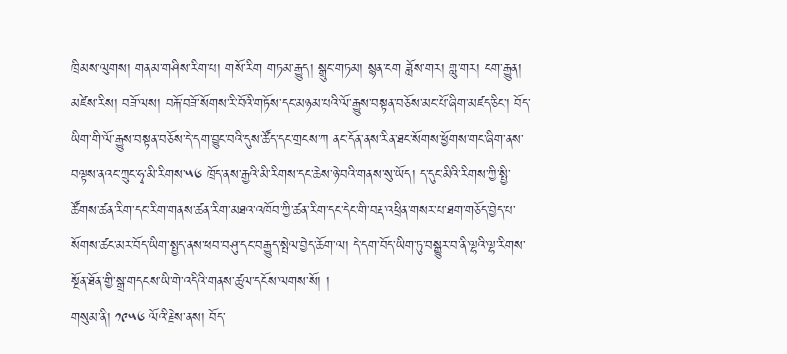ཁྲིམས་ལུགས། གནམ་གཤིས་རིག་པ། གསོ་རིག གཏམ་རྒྱུད། སྒྲུང་གཏམ། སྙན་ངག ཟློས་གར། གླུ་གར། ངག་རྒྱུན། མཛེས་རིས། བཟོ་ལས། བརྐོ་བཟོ་སོགས་རི་བོའི་གཏོས་དང་མཉམ་པའི་ལོ་རྒྱུས་བསྟན་བཅོས་མང་པོ་ཞིག་མཛད་ཅིང་། བོད་ཡིག་གི་ལོ་རྒྱུས་བསྟན་བཅོས་དེ་དག་བྱུང་བའི་དུས་ཚོད་དང་གྲངས་ཀ ནང་དོན་ནས་རིན་ཐང་སོགས་ཕྱོགས་གང་ཞིག་ནས་བལྟས་ནའང་ཀྲུང་ཧྭ་མི་རིགས་༥༦ ཁྲོད་ནས་རྒྱའི་མི་རིགས་དང་ཆེས་ཉེ་བའི་གནས་སུ་ཡོད། ད་དུང་མིའི་རིགས་ཀྱི་སྤྱི་ཚོགས་ཚན་རིག་དང་རིག་གནས་ཚན་རིག་མཐའ་འཁོབ་ཀྱི་ཚན་རིག་དང་དེང་གི་བརྡ་འཕྲིན་གསར་པ་ཐག་གཅོད་བྱེད་པ་སོགས་ཚང་མར་བོད་ཡིག་སྤྱད་ནས་ཕབ་བཤུ་དང་བརྒྱུད་སྤེལ་བྱེད་ཆོག་ལ། དེ་དག་བོད་ཡིག་ཏུ་བསྒྱུར་བ་ནི་ལྷའི་ལྷ་རིགས་སྔོན་ཐོན་གྱི་སྒྲ་གདངས་ཡི་གེ་འདིའི་གནས་ཚུལ་དངོས་ལགས་སོ། །
གསུམ་ནི། ༡༩༥༦ ལོའི་རྗེས་ནས། བོད་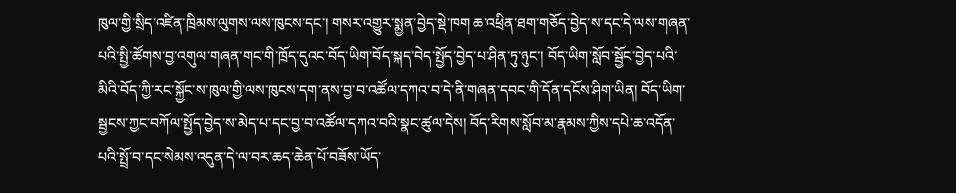ཁུལ་གྱི་སྲིད་འཛིན་ཁྲིམས་ལུགས་ལས་ཁུངས་དང་། གསར་འགྱུར་སྨྱན་བྱེད་སྡེ་ཁག ཆ་འཕྲིན་ཐག་གཅོད་བྱེད་ས་དང་དེ་ལས་གཞན་པའི་སྤྱི་ཚོགས་བྱ་འགུལ་གཞན་གང་གི་ཁྲོད་དུའང་བོད་ཡིག་བོད་སྐད་བེད་སྤྱོད་བྱེད་པ་ཤིན་ཏུ་ཉུང་། བོད་ཡིག་སློབ་སྦྱོང་བྱེད་པའི་མིའི་བོད་ཀྱི་རང་སྐྱོང་ས་ཁུལ་གྱི་ལས་ཁུངས་དག་ནས་བྱ་བ་འཚོལ་དཀའ་བ་དེ་ནི་གཞན་དབང་གི་དོན་དངོས་ཤིག་ཡིན། བོད་ཡིག་སྦྱངས་ཀྱང་བཀོལ་སྤྱོད་བྱེད་ས་མེད་པ་དང་བྱ་བ་འཚོལ་དཀའ་བའི་སྣང་ཚུལ་དེས། བོད་རིགས་སློབ་མ་རྣམས་ཀྱིས་དཔེ་ཆ་འདོན་པའི་སྤྲོ་བ་དང་སེམས་འདུན་དེ་ལ་བར་ཆད་ཆེན་པོ་བཟོས་ཡོད་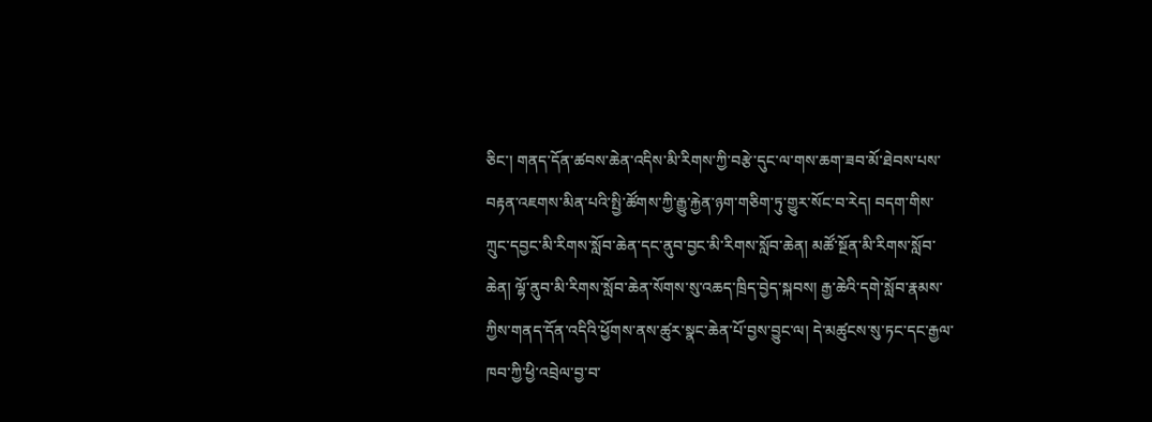ཅིང་། གནད་དོན་ཚབས་ཆེན་འདིས་མི་རིགས་ཀྱི་བརྩེ་དུང་ལ་གས་ཆག་ཟབ་མོ་ཐེབས་པས་བརྟན་འཇགས་མིན་པའི་སྤྱི་ཚོགས་ཀྱི་རྒྱུ་རྐྱེན་ཉག་གཅིག་ཏུ་གྱུར་སོང་བ་རེད། བདག་གིས་ཀྲུང་དབྱང་མི་རིགས་སློབ་ཆེན་དང་ནུབ་བྱང་མི་རིགས་སློབ་ཆེན། མཚོ་སྔོན་མི་རིགས་སློབ་ཆེན། ལྷོ་ནུབ་མི་རིགས་སློབ་ཆེན་སོགས་སུ་འཆད་ཁྲིད་བྱེད་སྐབས། རྒྱ་ཆེའི་དགེ་སློབ་རྣམས་ཀྱིས་གནད་དོན་འདིའི་ཕྱོགས་ནས་ཚུར་སྣང་ཆེན་པོ་བྱས་བྱུང་ལ། དེ་མཚུངས་སུ་ཏང་དང་རྒྱལ་ཁབ་ཀྱི་ཕྱི་འབྲེལ་བྱ་བ་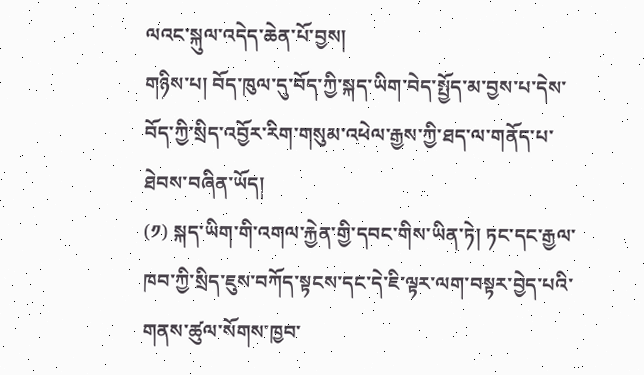ལའང་སྐུལ་འདེད་ཆེན་པོ་བྱས།
གཉིས་པ། བོད་ཁུལ་དུ་བོད་ཀྱི་སྐད་ཡིག་བེད་སྤྱོད་མ་བྱས་པ་དེས་བོད་ཀྱི་སྲིད་འབྱོར་རིག་གསུམ་འཕེལ་རྒྱས་ཀྱི་ཐད་ལ་གནོད་པ་ཐེབས་བཞིན་ཡོད།
(༡) སྐད་ཡིག་གི་འགལ་རྐྱེན་གྱི་དབང་གིས་ཡིན་ཏེ། ཏང་དང་རྒྱལ་ཁབ་ཀྱི་སྲིད་ཇུས་བཀོད་སྟངས་དང་དེ་ཇི་ལྟར་ལག་བསྟར་བྱེད་པའི་གནས་ཚུལ་སོགས་ཁྱབ་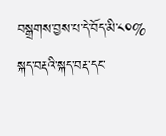བསྒྲགས་བྱས་པ་དེ་བོད་མི་༨༠% སྐད་བརྡའི་སྐད་བརྡ་དང་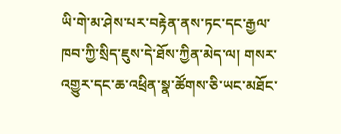ཡི་གེ་མ་ཤེས་པར་བརྟེན་ནས་ཏང་དང་རྒྱལ་ཁབ་ཀྱི་སྲིད་ཇུས་དེ་ཐོས་ཀྱིན་མེད་ལ། གསར་འགྱུར་དང་ཆ་འཕྲིན་སྣ་ཚོགས་ཅི་ཡང་མཐོང་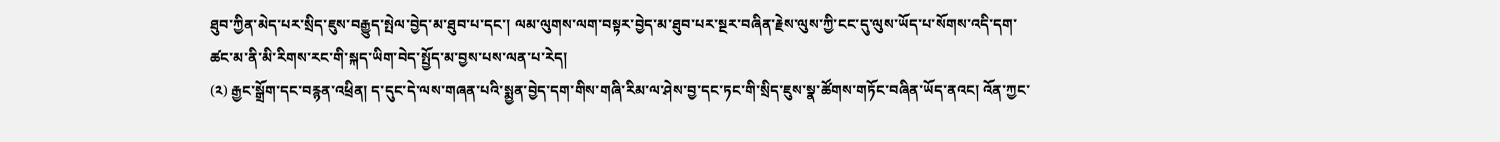ཐུབ་ཀྱིན་མེད་པར་སྲིད་ཇུས་བརྒྱུད་སྤེལ་བྱེད་མ་ཐུབ་པ་དང་། ལམ་ལུགས་ལག་བསྟར་བྱེད་མ་ཐུབ་པར་སྔར་བཞིན་རྗེས་ལུས་ཀྱི་ངང་དུ་ལུས་ཡོད་པ་སོགས་འདི་དག་ཚང་མ་ནི་མི་རིགས་རང་གི་སྐད་ཡིག་བེད་སྤྱོད་མ་བྱས་པས་ལན་པ་རེད།
(༢) རྒྱང་སྒྲོག་དང་བརྙན་འཕྲིན། ད་དུང་དེ་ལས་གཞན་པའི་སྨྱན་བྱེད་དག་གིས་གཞི་རིམ་ལ་ཤེས་བྱ་དང་ཏང་གི་སྲིད་ཇུས་སྣ་ཚོགས་གཏོང་བཞིན་ཡོད་ནའང། འོན་ཀྱང་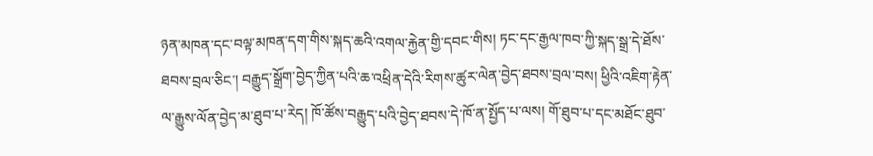ཉན་མཁན་དང་བལྟ་མཁན་དག་གིས་སྐད་ཆའི་འགལ་རྐྱེན་གྱི་དབང་གིས། ཏང་དང་རྒྱལ་ཁབ་ཀྱི་སྐད་སྒྲ་དེ་ཐོས་ཐབས་བྲལ་ཅིང་། བརྒྱུད་སྒྲོག་བྱེད་ཀྱིན་པའི་ཆ་འཕྲིན་དེའི་རིགས་ཚུར་ལེན་བྱེད་ཐབས་བྲལ་བས། ཕྱིའི་འཇིག་རྟེན་ལ་རྒྱུས་ལོན་བྱེད་མ་ཐུབ་པ་རེད། ཁོ་ཚོས་བརྒྱུད་པའི་བྱེད་ཐབས་དེ་ཁོ་ན་སྤྱོད་པ་ལས། གོ་ཐུབ་པ་དང་མཐོང་ཐུབ་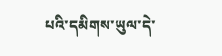པའི་དམིགས་ཡུལ་དེ་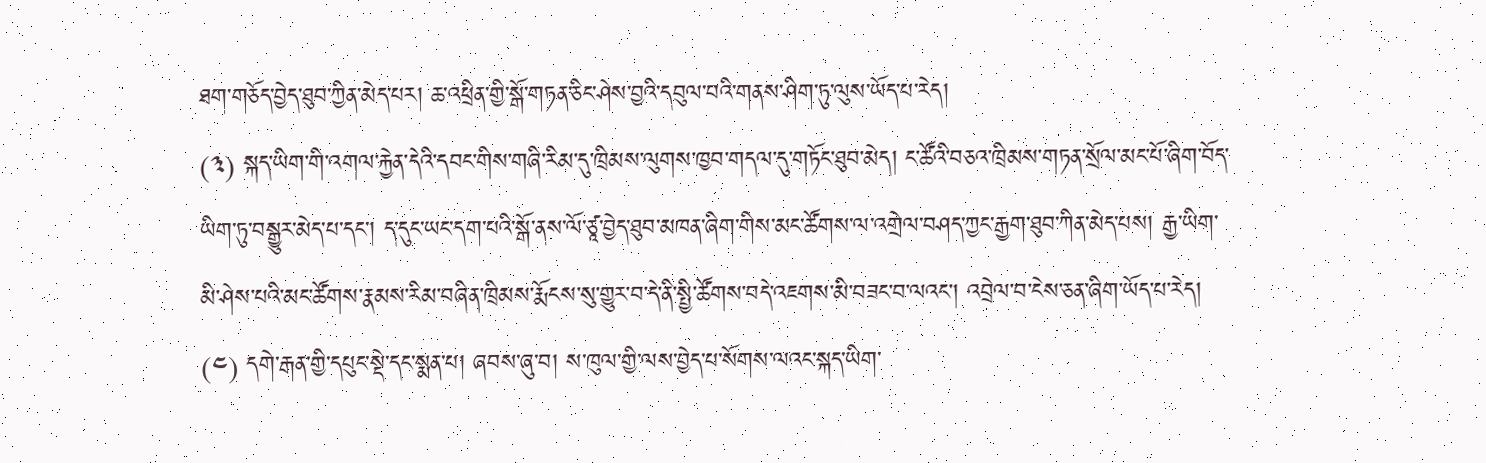ཐག་གཅོད་བྱེད་ཐུབ་ཀྱིན་མེད་པར། ཆ་འཕྲིན་གྱི་སྒོ་གཏན་ཅིང་ཤེས་བྱའི་དབུལ་བའི་གནས་ཤིག་ཏུ་ལུས་ཡོད་པ་རེད།
(༣) སྐད་ཡིག་གི་འགལ་རྐྱེན་དེའི་དབང་གིས་གཞི་རིམ་དུ་ཁྲིམས་ལུགས་ཁྱབ་གདལ་དུ་གཏོང་ཐུབ་མེད། ང་ཚོའི་བཅའ་ཁྲིམས་གཏན་སྲོལ་མང་པོ་ཞིག་བོད་ཡིག་ཏུ་བསྒྱུར་མེད་པ་དང་། ད་དུང་ཡང་དག་པའི་སྒོ་ནས་ལོ་ཙཱ་བྱེད་ཐུབ་མཁན་ཞིག་གིས་མང་ཚོགས་ལ་འགྲེལ་བཤད་ཀྱང་རྒྱག་ཐུབ་ཀིན་མེད་པས། རྒྱ་ཡིག་མི་ཤེས་པའི་མང་ཚོགས་རྣམས་རིམ་བཞིན་ཁྲིམས་རྨོངས་སུ་གྱུར་བ་དེ་ནི་སྤྱི་ཚོགས་བདེ་འཇགས་མི་བཟང་བ་ལའང་། འབྲེལ་བ་ངེས་ཅན་ཞིག་ཡོད་པ་རེད།
(༤) དགེ་རྒན་གྱི་དཔུང་སྡེ་དང་སྨན་པ། ཞབས་ཞུ་བ། ས་ཁུལ་གྱི་ལས་བྱེད་པ་སོགས་ལའང་སྐད་ཡིག་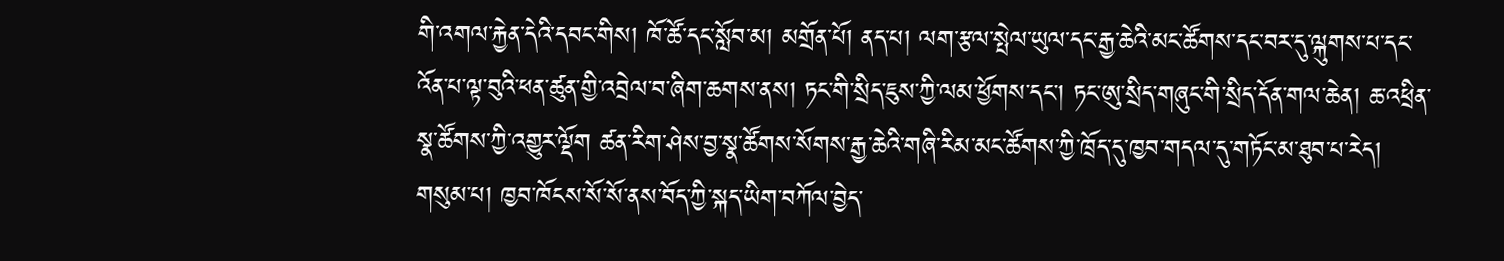གི་འགལ་རྐྱེན་དེའི་དབང་གིས། ཁོ་ཚོ་དང་སློབ་མ། མགྲོན་པོ། ནད་པ། ལག་རྩལ་སྤེལ་ཡུལ་དང་རྒྱ་ཆེའི་མང་ཚོགས་དང་བར་དུ་ལྐུགས་པ་དང་འོན་པ་ལྟ་བུའི་ཕན་ཚུན་གྱི་འབྲེལ་བ་ཞིག་ཆགས་ནས། ཏང་གི་སྲིད་ཇུས་ཀྱི་ལམ་ཕྱོགས་དང་། ཏང་ཨུ་སྲིད་གཞུང་གི་སྲིད་དོན་གལ་ཆེན། ཆ་འཕྲིན་སྣ་ཚོགས་ཀྱི་འགྱུར་ལྡོག ཚན་རིག་ཤེས་བྱ་སྣ་ཚོགས་སོགས་རྒྱ་ཆེའི་གཞི་རིམ་མང་ཚོགས་ཀྱི་ཁྲོད་དུ་ཁྱབ་གདལ་དུ་གཏོང་མ་ཐུབ་པ་རེད།
གསུམ་པ། ཁྱབ་ཁོངས་སོ་སོ་ནས་བོད་ཀྱི་སྐད་ཡིག་བཀོལ་བྱེད་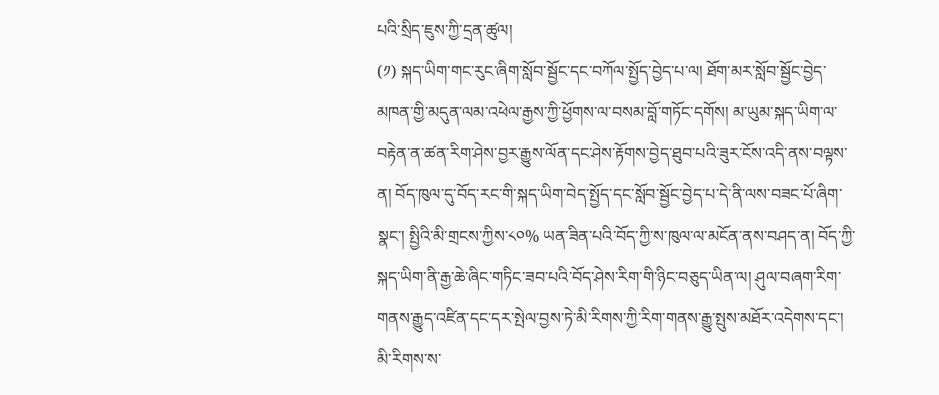པའི་སྲིད་ཇུས་ཀྱི་དྲན་ཚུལ།
(༡) སྐད་ཡིག་གང་རུང་ཞིག་སློབ་སྦྱོང་དང་བཀོལ་སྤྱོད་བྱེད་པ་ལ། ཐོག་མར་སློབ་སྦྱོང་བྱེད་མཁན་གྱི་མདུན་ལམ་འཕེལ་རྒྱས་ཀྱི་ཕྱོགས་ལ་བསམ་བློ་གཏོང་དགོས། མ་ཡུམ་སྐད་ཡིག་ལ་བརྟེན་ན་ཚན་རིག་ཤེས་བྱར་རྒྱུས་ལོན་དང་ཤེས་རྟོགས་བྱེད་ཐུབ་པའི་ཟུར་ངོས་འདི་ནས་བལྟས་ན། བོད་ཁུལ་དུ་བོད་རང་གི་སྐད་ཡིག་བེད་སྤྱོད་དང་སློབ་སྦྱོང་བྱེད་པ་དེ་ནི་ལས་བཟང་པོ་ཞིག་སྣང་། སྤྱིའི་མི་གྲངས་ཀྱིས་༨༠% ཡན་ཟིན་པའི་བོད་ཀྱི་ས་ཁུལ་ལ་མངོན་ནས་བཤད་ན། བོད་ཀྱི་སྐད་ཡིག་ནི་རྒྱ་ཆེ་ཞིང་གཏིང་ཟབ་པའི་བོད་ཤེས་རིག་གི་ཉིང་བཅུད་ཡིན་ལ། ཤུལ་བཞག་རིག་གནས་རྒྱུད་འཛིན་དང་དར་སྤེལ་བྱས་ཏེ་མི་རིགས་ཀྱི་རིག་གནས་རྒྱུ་སྤུས་མཐོར་འདེགས་དང་། མི་རིགས་ས་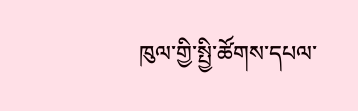ཁུལ་གྱི་སྤྱི་ཚོགས་དཔལ་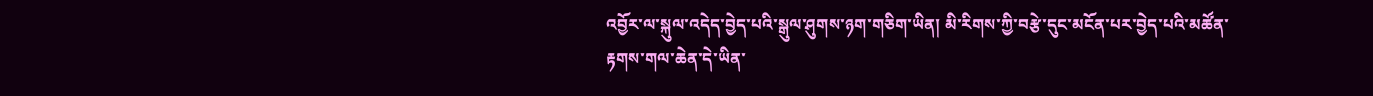འབྱོར་ལ་སྐུལ་འདེད་བྱེད་པའི་སྒུལ་ཤུགས་ཉག་གཅིག་ཡིན། མི་རིགས་ཀྱི་བརྩེ་དུང་མངོན་པར་བྱེད་པའི་མཚོན་རྟགས་གལ་ཆེན་དེ་ཡིན་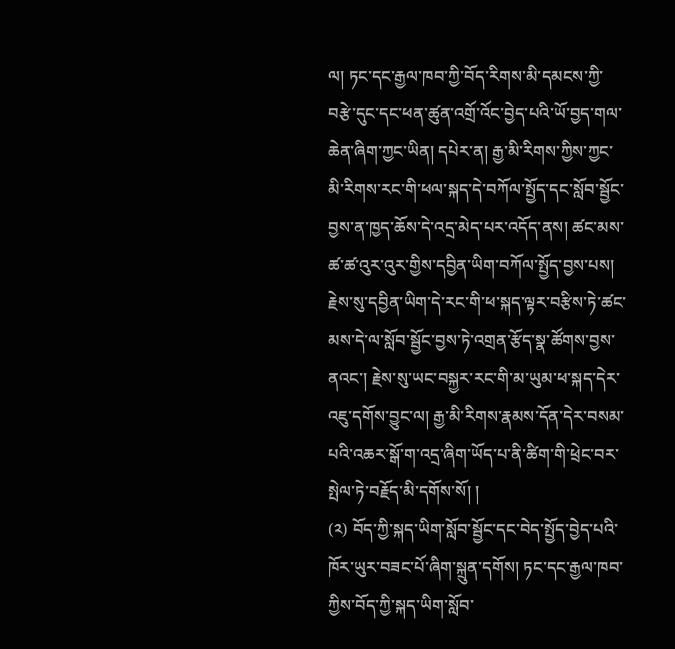ལ། ཏང་དང་རྒྱལ་ཁབ་ཀྱི་བོད་རིགས་མི་དམངས་ཀྱི་བརྩེ་དུང་དང་ཕན་ཚུན་འགྲོ་འོང་བྱེད་པའི་ཡོ་བྱད་གལ་ཆེན་ཞིག་ཀྱང་ཡིན། དཔེར་ན། རྒྱ་མི་རིགས་ཀྱིས་ཀྱང་མི་རིགས་རང་གི་ཕལ་སྐད་དེ་བཀོལ་སྤྱོད་དང་སློབ་སྦྱོང་བྱས་ན་ཁྱད་ཆོས་དེ་འདྲ་མེད་པར་འདོད་ནས། ཚང་མས་ཚ་ཚ་འུར་འུར་གྱིས་དབྱིན་ཡིག་བཀོལ་སྤྱོད་བྱས་པས། རྗེས་སུ་དབྱིན་ཡིག་དེ་རང་གི་ཕ་སྐད་ལྟར་བརྩིས་ཏེ་ཚང་མས་དེ་ལ་སློབ་སྦྱོང་བྱས་ཏེ་འགྲན་རྩོད་སྣ་ཚོགས་བྱས་ནའང་། རྗེས་སུ་ཡང་བསྐྱར་རང་གི་མ་ཡུམ་ཕ་སྐད་དེར་འཇུ་དགོས་བྱུང་ལ། རྒྱ་མི་རིགས་རྣམས་དོན་དེར་བསམ་པའི་འཆར་སྒོ་ག་འདྲ་ཞིག་ཡོད་པ་ནི་ཚིག་གི་ཕྲེང་བར་སྤེལ་ཏེ་བརྗོད་མི་དགོས་སོ། །
(༢) བོད་ཀྱི་སྐད་ཡིག་སློབ་སྦྱོང་དང་བེད་སྤྱོད་བྱེད་པའི་ཁོར་ཡུར་བཟང་པོ་ཞིག་སྐྲུན་དགོས། ཏང་དང་རྒྱལ་ཁབ་ཀྱིས་བོད་ཀྱི་སྐད་ཡིག་སློབ་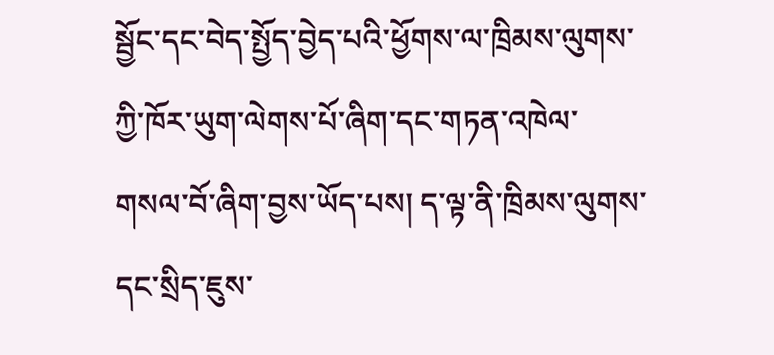སྦྱོང་དང་བེད་སྤྱོད་བྱེད་པའི་ཕྱོགས་ལ་ཁྲིམས་ལུགས་ཀྱི་ཁོར་ཡུག་ལེགས་པོ་ཞིག་དང་གཏན་འཁེལ་གསལ་བོ་ཞིག་བྱས་ཡོད་པས། ད་ལྟ་ནི་ཁྲིམས་ལུགས་དང་སྲིད་ཇུས་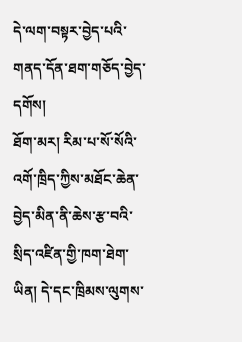དེ་ལག་བསྟར་བྱེད་པའི་གནད་དོན་ཐག་གཅོད་བྱེད་དགོས།
ཐོག་མར། རིམ་པ་སོ་སོའི་འགོ་ཁྲིད་ཀྱིས་མཐོང་ཆེན་བྱེད་མིན་ནི་ཆེས་རྩ་བའི་སྲིད་འཛིན་གྱི་ཁག་ཐེག་ཡིན། དེ་དང་ཁྲིམས་ལུགས་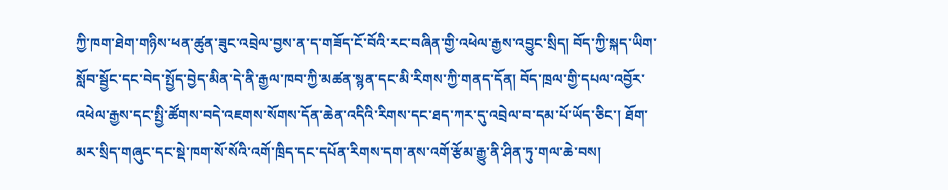ཀྱི་ཁག་ཐེག་གཉིས་ཕན་ཚུན་ཟུང་འབྲེལ་བྱས་ན་ད་གཟོད་ངོ་བོའི་རང་བཞིན་གྱི་འཕེལ་རྒྱས་འབྱུང་སྲིད། བོད་ཀྱི་སྐད་ཡིག་སློབ་སྦྱོང་དང་བེད་སྤྱོད་བྱེད་མིན་དེ་ནི་རྒྱལ་ཁབ་ཀྱི་མཚན་སྙན་དང་མི་རིགས་ཀྱི་གནད་དོན། བོད་ཁྲལ་གྱི་དཔལ་འབྱོར་འཕེལ་རྒྱས་དང་སྤྱི་ཚོགས་བདེ་འཇགས་སོགས་དོན་ཆེན་འདིའི་རིགས་དང་ཐད་ཀར་དུ་འབྲེལ་བ་དམ་པོ་ཡོད་ཅིང་། ཐོག་མར་སྲིད་གཞུང་དང་སྡེ་ཁག་སོ་སོའི་འགོ་ཁྲིད་དང་དཔོན་རིགས་དག་ནས་འགོ་རྩོམ་རྒྱུ་ནི་ཤིན་ཏུ་གལ་ཆེ་བས།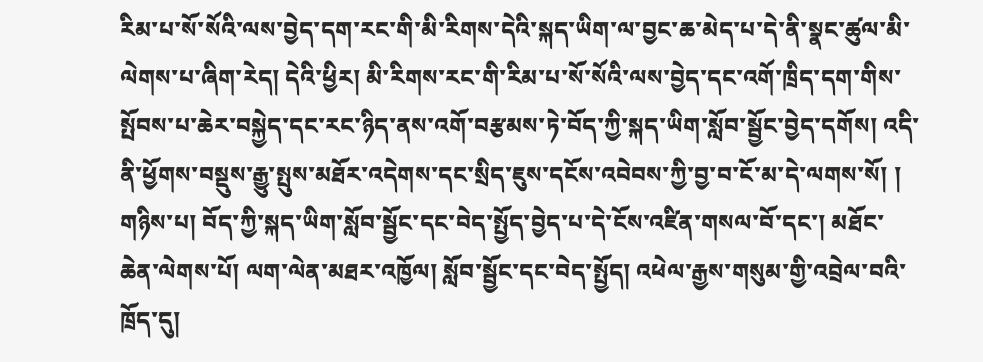རིམ་པ་སོ་སོའི་ལས་བྱེད་དག་རང་གི་མི་རིགས་དེའི་སྐད་ཡིག་ལ་བྱང་ཆ་མེད་པ་དེ་ནི་སྣང་ཚུལ་མི་ལེགས་པ་ཞིག་རེད། དེའི་ཕྱིར། མི་རིགས་རང་གི་རིམ་པ་སོ་སོའི་ལས་བྱེད་དང་འགོ་ཁྲིད་དག་གིས་སྤོབས་པ་ཆེར་བསྐྱེད་དང་རང་ཉིད་ནས་འགོ་བརྩམས་ཏེ་བོད་ཀྱི་སྐད་ཡིག་སློབ་སྦྱོང་བྱེད་དགོས། འདི་ནི་ཕྱོགས་བསྡུས་རྒྱུ་སྤུས་མཐོར་འདེགས་དང་སྲིད་ཇུས་དངོས་འབེབས་ཀྱི་བྱ་བ་ངོ་མ་དེ་ལགས་སོ། །
གཉིས་པ། བོད་ཀྱི་སྐད་ཡིག་སློབ་སྦྱོང་དང་བེད་སྤྱོད་བྱེད་པ་དེ་ངོས་འཛིན་གསལ་བོ་དང་། མཐོང་ཆེན་ལེགས་པོ། ལག་ལེན་མཐར་འཁྱོལ། སློབ་སྦྱོང་དང་བེད་སྤྱོད། འཕེལ་རྒྱས་གསུམ་གྱི་འབྲེལ་བའི་ཁྲོད་དུ།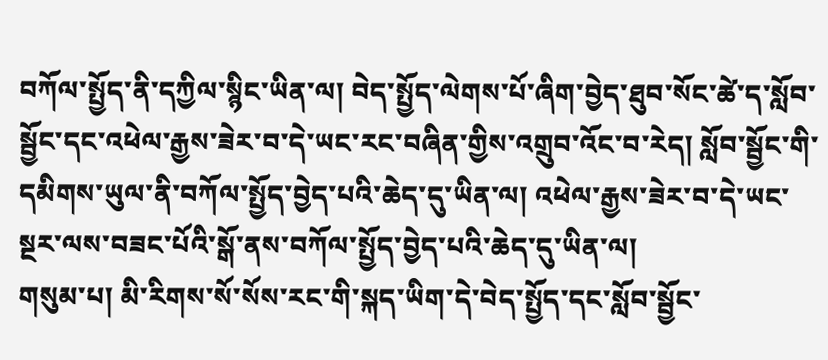བཀོལ་སྤྱོད་ནི་དཀྱིལ་སྙིང་ཡིན་ལ། བེད་སྤྱོད་ལེགས་པོ་ཞིག་བྱེད་ཐུབ་སོང་ཚེ་ད་སློབ་སྦྱོང་དང་འཕེལ་རྒྱས་ཟེར་བ་དེ་ཡང་རང་བཞིན་གྱིས་འགྲུབ་འོང་བ་རེད། སློབ་སྦྱོང་གི་དམིགས་ཡུལ་ནི་བཀོལ་སྤྱོད་བྱེད་པའི་ཆེད་དུ་ཡིན་ལ། འཕེལ་རྒྱས་ཟེར་བ་དེ་ཡང་སྔར་ལས་བཟང་པོའི་སྒོ་ནས་བཀོལ་སྤྱོད་བྱེད་པའི་ཆེད་དུ་ཡིན་ལ།
གསུམ་པ། མི་རིགས་སོ་སོས་རང་གི་སྐད་ཡིག་དེ་བེད་སྤྱོད་དང་སློབ་སྦྱོང་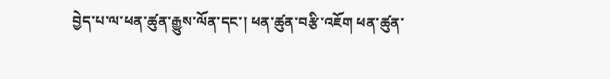བྱེད་པ་ལ་ཕན་ཚུན་རྒྱུས་ལོན་དང་། ཕན་ཚུན་བརྩི་འཇོག ཕན་ཚུན་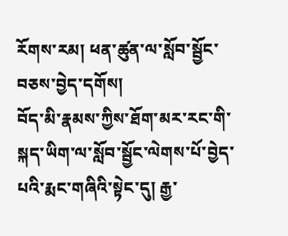རོགས་རམ། ཕན་ཚུན་ལ་སློབ་སྦྱོང་བཅས་བྱེད་དགོས།
བོད་མི་རྣམས་ཀྱིས་ཐོག་མར་རང་གི་སྐད་ཡིག་ལ་སློབ་སྦྱོང་ལེགས་པོ་བྱེད་པའི་རྨང་གཞིའི་སྟེང་དུ། རྒྱ་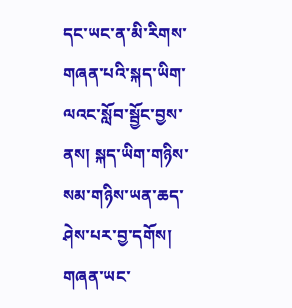དང་ཡང་ན་མི་རིགས་གཞན་པའི་སྐད་ཡིག་ལའང་སློབ་སྦྱོང་བྱས་ནས། སྐད་ཡིག་གཉིས་སམ་གཉིས་ཡན་ཆད་ཤེས་པར་བྱ་དགོས། གཞན་ཡང་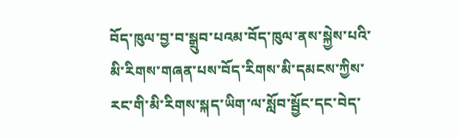བོད་ཁུལ་བྱ་བ་སྒྲུབ་པའམ་བོད་ཁུལ་ནས་སྐྱེས་པའི་མི་རིགས་གཞན་པས་བོད་རིགས་མི་དམངས་ཀྱིས་རང་གི་མི་རིགས་སྐད་ཡིག་ལ་སློབ་སྦྱོང་དང་བེད་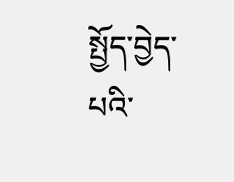སྤྱོད་བྱེད་པའི་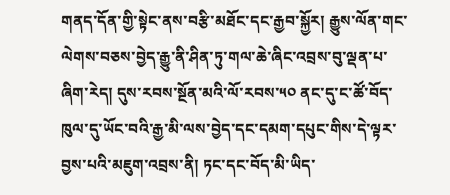གནད་དོན་གྱི་སྟེང་ནས་བརྩི་མཐོང་དང་རྒྱབ་སྐྱོར། རྒྱུས་ལོན་གང་ལེགས་བཅས་བྱེད་རྒྱུ་ནི་ཤིན་ཏུ་གལ་ཆེ་ཞིང་འབྲས་བུ་ལྡན་པ་ཞིག་རེད། དུས་རབས་སྔོན་མའི་ལོ་རབས་༥༠ ནང་དུ་ང་ཚོ་བོད་ཁུལ་དུ་ཡོང་བའི་རྒྱ་མི་ལས་བྱེད་དང་དམག་དཔུང་གིས་དེ་ལྟར་བྱས་པའི་མཇུག་འབྲས་ནི། ཏང་དང་བོད་མི་ཡིད་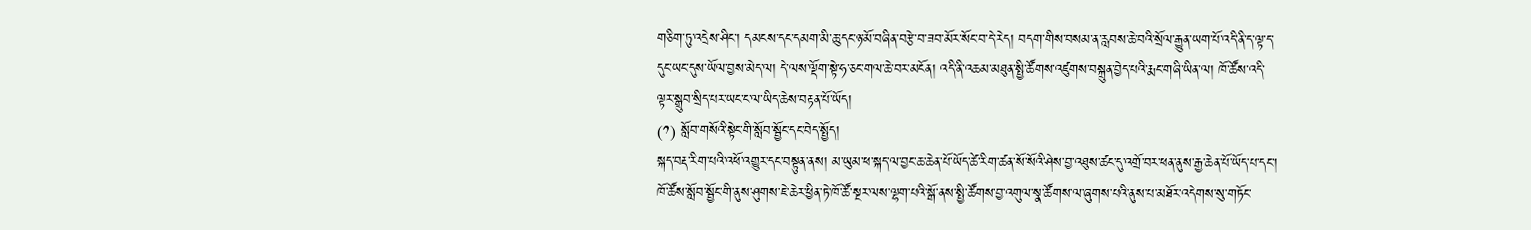གཅིག་ཏུ་འདྲེས་ཤིང་། དམངས་དང་དམག་མི་ཆུ་དང་ཉ་མོ་བཞིན་བརྩེ་བ་ཟབ་མོར་སོང་བ་དེ་རེད། བདག་གིས་བསམ་ན་རླབས་ཆེ་བའི་སྲོལ་རྒྱུན་ཡག་པོ་འདི་ནི་ད་ལྟ་ད་དུང་ཡང་དུས་ཡོལ་བྱས་མེད་ལ། དེ་ལས་ལྡོག་སྟེ་ཧ་ཅང་གལ་ཆེ་བར་མངོན། འདི་ནི་འཆམ་མཐུན་སྤྱི་ཚོགས་འཛུགས་བསྐྲུན་བྱེད་པའི་རྨང་གཞི་ཡིན་ལ། ཁོ་ཚོས་འདི་ལྟར་སྒྲུབ་སྲིད་པར་ཡང་ང་ལ་ཡིད་ཆེས་བརྟན་པོ་ཡོད།
(༡) སློབ་གསོའི་སྟེང་གི་སློབ་སྦྱོང་དང་བེད་སྤྱོད།
སྐད་བརྡ་རིག་པའི་འཕོ་འགྱུར་དང་བསྟུན་ནས། མ་ཡུམ་ཕ་སྐད་ལ་བྱང་ཆ་ཆེན་པོ་ཡོད་ཚེ་རིག་ཚན་སོ་སོའི་ཤེས་བྱ་འཐུས་ཚང་དུ་འགྲོ་བར་ཕན་ནུས་རྒྱ་ཆེན་པོ་ཡོད་པ་དང་། ཁོ་ཚོས་སློབ་སྦྱོང་གི་ནུས་ཤུགས་ཇེ་ཆེར་ཕྱིན་ཏེ་ཁོ་ཚོ་སྔར་ལས་ལྷག་པའི་སྒོ་ནས་སྤྱི་ཚོགས་བྱ་འགུལ་སྣ་ཚོགས་ལ་ཞུགས་པའི་ནུས་པ་མཐོར་འདེགས་སུ་གཏོང་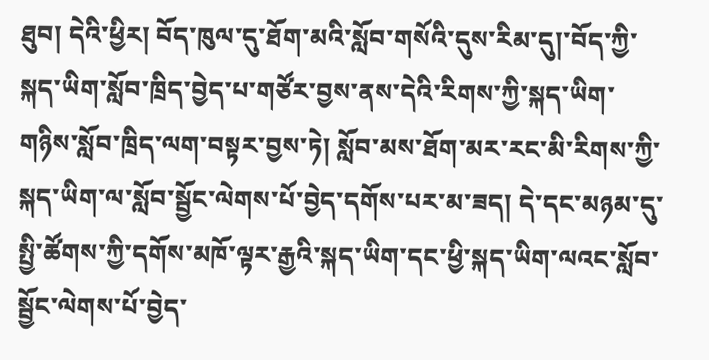ཐུབ། དེའི་ཕྱིར། བོད་ཁུལ་དུ་ཐོག་མའི་སློབ་གསོའི་དུས་རིམ་དུ།་བོད་ཀྱི་སྐད་ཡིག་སློབ་ཁྲིད་བྱེད་པ་གཙོར་བྱས་ནས་དེའི་རིགས་ཀྱི་སྐད་ཡིག་གཉིས་སློབ་ཁྲིད་ལག་བསྟར་བྱས་ཏེ། སློབ་མས་ཐོག་མར་རང་མི་རིགས་ཀྱི་སྐད་ཡིག་ལ་སློབ་སྦྱོང་ལེགས་པོ་བྱེད་དགོས་པར་མ་ཟད། དེ་དང་མཉམ་དུ་སྤྱི་ཚོགས་ཀྱི་དགོས་མཁོ་ལྟར་རྒྱའི་སྐད་ཡིག་དང་ཕྱི་སྐད་ཡིག་ལའང་སློབ་སྦྱོང་ལེགས་པོ་བྱེད་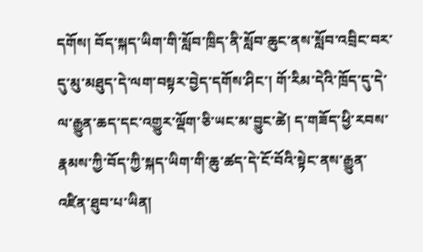དགོས། བོད་སྐད་ཡིག་གི་སློབ་ཁྲིད་ནི་སློབ་ཆུང་ནས་སློབ་འབྲིང་བར་དུ་མུ་མཐུད་དེ་ལག་བསྟར་བྱེད་དགོས་ཤིང་། གོ་རིམ་དེའི་ཁྲོད་དུ་དེ་ལ་རྒྱུན་ཆད་དང་འགྱུར་ལྡོག་ཅི་ཡང་མ་བྱུང་ཚེ། ད་གཟོད་ཕྱི་རབས་རྣམས་ཀྱི་བོད་ཀྱི་སྐད་ཡིག་གི་ཆུ་ཚད་དེ་ངོ་བོའི་སྟེང་ནས་རྒྱུན་འཛིན་ཐུབ་པ་ཡིན།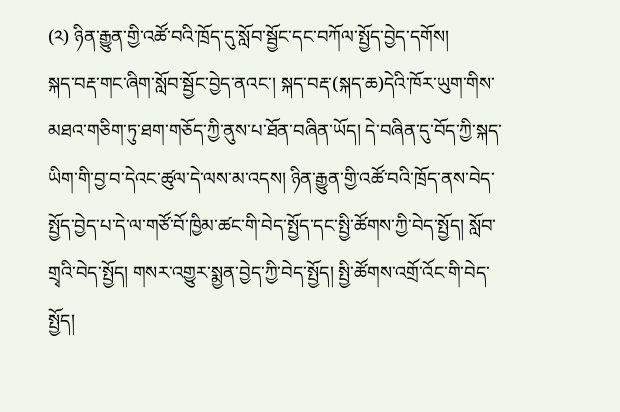(༢) ཉིན་རྒྱུན་གྱི་འཚོ་བའི་ཁྲོད་དུ་སློབ་སྦྱོང་དང་བཀོལ་སྤྱོད་བྱེད་དགོས།
སྐད་བརྡ་གང་ཞིག་སློབ་སྦྱོང་བྱེད་ནའང་། སྐད་བརྡ་(སྐད་ཆ)དེའི་ཁོར་ཡུག་གིས་མཐའ་གཅིག་ཏུ་ཐག་གཅོད་ཀྱི་ནུས་པ་ཐོན་བཞིན་ཡོད། དེ་བཞིན་དུ་བོད་ཀྱི་སྐད་ཡིག་གི་བྱ་བ་དེའང་ཚུལ་དེ་ལས་མ་འདས། ཉིན་རྒྱུན་གྱི་འཚོ་བའི་ཁྲོད་ནས་བེད་སྤྱོད་བྱེད་པ་དེ་ལ་གཙོ་བོ་ཁྱིམ་ཚང་གི་བེད་སྤྱོད་དང་སྤྱི་ཚོགས་ཀྱི་བེད་སྤྱོད། སློབ་གྲྭའི་བེད་སྤྱོད། གསར་འགྱུར་སྨྱན་བྱེད་ཀྱི་བེད་སྤྱོད། སྤྱི་ཚོགས་འགྲོ་འོང་གི་བེད་སྤྱོད།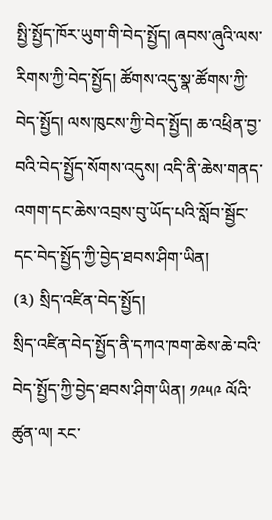སྤྱི་སྤྱོད་ཁོར་ཡུག་གི་བེད་སྤྱོད། ཞབས་ཞུའི་ལས་རིགས་ཀྱི་བེད་སྤྱོད། ཚོགས་འདུ་སྣ་ཚོགས་ཀྱི་བེད་སྤྱོད། ལས་ཁུངས་ཀྱི་བེད་སྤྱོད། ཆ་འཕྲིན་བྱ་བའི་བེད་སྤྱོད་སོགས་འདུས། འདི་ནི་ཆེས་གནད་འགག་དང་ཆེས་འབྲས་བུ་ཡོད་པའི་སློབ་སྦྱོང་དང་བེད་སྤྱོད་ཀྱི་བྱེད་ཐབས་ཤིག་ཡིན།
(༣) སྲིད་འཛིན་བེད་སྤྱོད།
སྲིད་འཛིན་བེད་སྤྱོད་ནི་དཀའ་ཁག་ཆེས་ཆེ་བའི་བེད་སྤྱོད་ཀྱི་བྱེད་ཐབས་ཤིག་ཡིན། ༡༩༥༩ ལོའི་ཚུན་ལ། རང་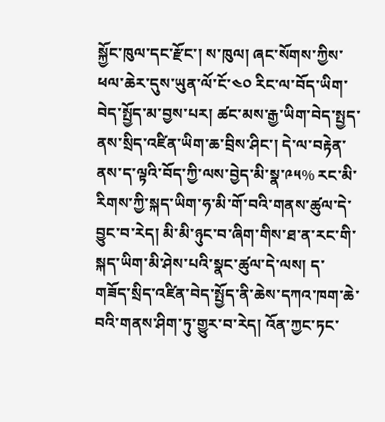སྐྱོང་ཁུལ་དང་རྫོང་། ས་ཁུལ། ཞང་སོགས་ཀྱིས་ཕལ་ཆེར་དུས་ཡུན་ལོ་ངོ་༤༠ རིང་ལ་བོད་ཡིག་བེད་སྤྱོད་མ་བྱས་པར། ཚང་མས་རྒྱ་ཡིག་བེད་སྤྱད་ནས་སྲིད་འཛིན་ཡིག་ཆ་བྲིས་ཤིང་། དེ་ལ་བརྟེན་ནས་ད་ལྟའི་བོད་ཀྱི་ལས་བྱེད་མི་སྣ་༩༥% རང་མི་རིགས་ཀྱི་སྐད་ཡིག་ཧ་མི་གོ་བའི་གནས་ཚུལ་དེ་བྱུང་བ་རེད། མི་མི་ཉུང་བ་ཞིག་གིས་ཐ་ན་རང་གི་སྐད་ཡིག་མི་ཤེས་པའི་སྣང་ཚུལ་དེ་ལས། ད་གཟོད་སྲིད་འཛིན་བེད་སྤྱོད་ནི་ཆེས་དཀའ་ཁག་ཆེ་བའི་གནས་ཤིག་ཏུ་གྱུར་བ་རེད། འོན་ཀྱང་ཏང་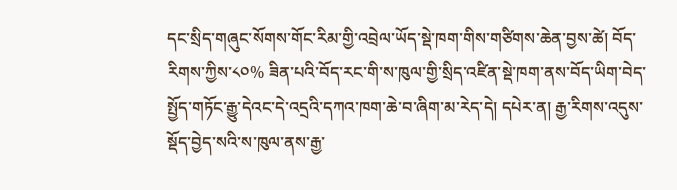དང་སྲིད་གཞུང་སོགས་གོང་རིམ་གྱི་འབྲེལ་ཡོད་སྡེ་ཁག་གིས་གཙིགས་ཆེན་བྱས་ཚེ། བོད་རིགས་ཀྱིས་༨༠% ཟིན་པའི་བོད་རང་གི་ས་ཁུལ་གྱི་སྲིད་འཛིན་སྡེ་ཁག་ནས་བོད་ཡིག་བེད་སྤྱོད་གཏོང་རྒྱུ་དེའང་དེ་འདྲའི་དཀའ་ཁག་ཆེ་བ་ཞིག་མ་རེད་དེ། དཔེར་ན། རྒྱ་རིགས་འདུས་སྡོད་བྱེད་སའི་ས་ཁུལ་ནས་རྒྱ་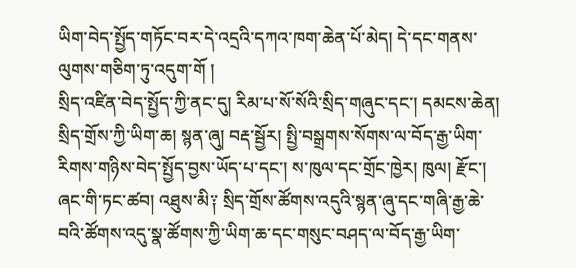ཡིག་བེད་སྤྱོད་གཏོང་བར་དེ་འདྲའི་དཀའ་ཁག་ཆེན་པོ་མེད། དེ་དང་གནས་ལུགས་གཅིག་ཏུ་འདུག་གོ །
སྲིད་འཛིན་བེད་སྤྱོད་ཀྱི་ནང་དུ། རིམ་པ་སོ་སོའི་སྲིད་གཞུང་དང་། དམངས་ཆེན། སྲིད་གྲོས་ཀྱི་ཡིག་ཆ། སྙན་ཞུ། བརྡ་སྦྱོར། སྤྱི་བསྒྲགས་སོགས་ལ་བོད་རྒྱ་ཡིག་རིགས་གཉིས་བེད་སྤྱོད་བྱས་ཡོད་པ་དང་། ས་ཁུལ་དང་གྲོང་ཁྱེར། ཁུལ། རྫོང་། ཞང་གི་ཏང་ཚབ། འཐུས་མི༑ སྲིད་གྲོས་ཚོགས་འདུའི་སྙན་ཞུ་དང་གཞི་རྒྱ་ཆེ་བའི་ཚོགས་འདུ་སྣ་ཚོགས་ཀྱི་ཡིག་ཆ་དང་གསུང་བཤད་ལ་བོད་རྒྱ་ཡིག་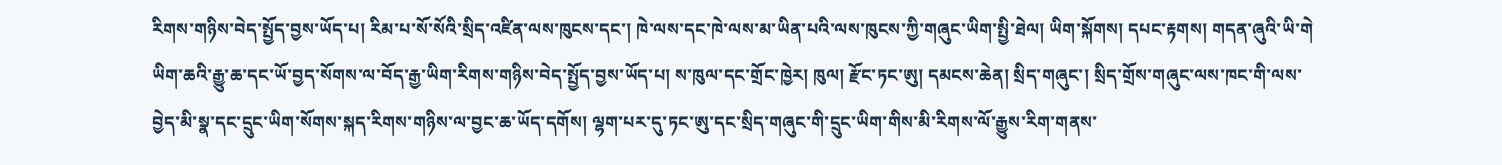རིགས་གཉིས་བེད་སྤྱོད་བྱས་ཡོད་པ། རིམ་པ་སོ་སོའི་སྲིད་འཛིན་ལས་ཁུངས་དང་། ཁེ་ལས་དང་ཁེ་ལས་མ་ཡིན་པའི་ལས་ཁུངས་ཀྱི་གཞུང་ཡིག་སྤྱི་ཐེལ། ཡིག་སྐོགས། དཔང་རྟགས། གདན་ཞུའི་ཡི་གེ ཡིག་ཆའི་རྒྱུ་ཆ་དང་ཡོ་བྱད་སོགས་ལ་བོད་རྒྱ་ཡིག་རིགས་གཉིས་བེད་སྤྱོད་བྱས་ཡོད་པ། ས་ཁུལ་དང་གྲོང་ཁྱེར། ཁུལ། རྫོང་ཏང་ཨུ། དམངས་ཆེན། སྲིད་གཞུང་། སྲིད་གྲོས་གཞུང་ལས་ཁང་གི་ལས་བྱེད་མི་སྣ་དང་དྲུང་ཡིག་སོགས་སྐད་རིགས་གཉིས་ལ་བྱང་ཆ་ཡོད་དགོས། ལྷག་པར་དུ་ཏང་ཨུ་དང་སྲིད་གཞུང་གི་དྲུང་ཡིག་གིས་མི་རིགས་ལོ་རྒྱུས་རིག་གནས་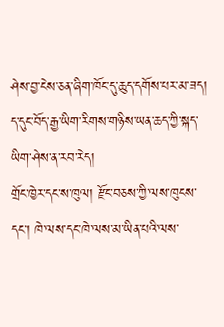ཤེས་བྱ་ངེས་ཅན་ཞིག་ཁོང་དུ་ཆུད་དགོས་པར་མ་ཟད། ད་དུང་བོད་རྒྱ་ཡིག་རིགས་གཉིས་ཡན་ཆད་ཀྱི་སྐད་ཡིག་ཤེས་ན་རབ་རེད།
གྲོང་ཁྱེར་དང་ས་ཁུལ། རྫོང་བཅས་ཀྱི་ལས་ཁུངས་དང་། ཁེ་ལས་དང་ཁེ་ལས་མ་ཡིན་པའི་ལས་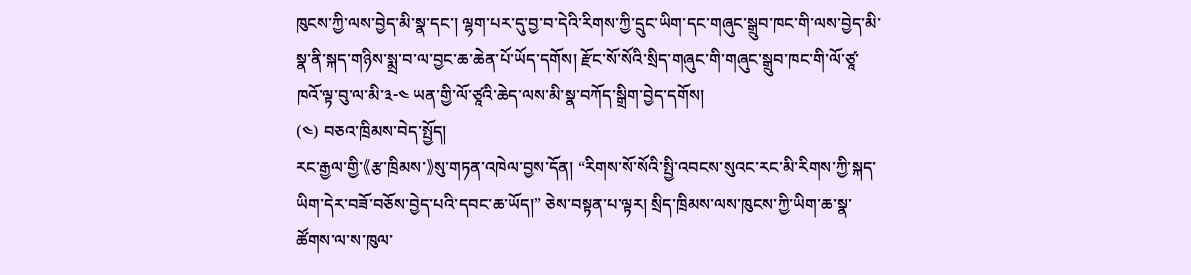ཁུངས་ཀྱི་ལས་བྱེད་མི་སྣ་དང་། ལྷག་པར་དུ་བྱ་བ་དེའི་རིགས་ཀྱི་དྲུང་ཡིག་དང་གཞུང་སྒྲུབ་ཁང་གི་ལས་བྱེད་མི་སྣ་ནི་སྐད་གཉིས་སྨྲ་བ་ལ་བྱང་ཆ་ཆེན་པོ་ཡོད་དགོས། རྫོང་སོ་སོའི་སྲིད་གཞུང་གི་གཞུང་སྒྲུབ་ཁང་གི་ལོ་ཙཱ་ཁའོ་ལྟ་བུ་ལ་མི་༣-༤ ཡན་གྱི་ལོ་ཙཱའི་ཆེད་ལས་མི་སྣ་བཀོད་སྒྲིག་བྱེད་དགོས།
(༤) བཅའ་ཁྲིམས་བེད་སྤྱོད།
རང་རྒྱལ་གྱི་《རྩ་ཁྲིམས་》སུ་གཏན་འཁེལ་བྱས་དོན། “རིགས་སོ་སོའི་སྤྱི་འབངས་སུའང་རང་མི་རིགས་ཀྱི་སྐད་ཡིག་དེར་བཟོ་བཅོས་བྱེད་པའི་དབང་ཆ་ཡོད།” ཅེས་བསྟན་པ་ལྟར། སྲིད་ཁྲིམས་ལས་ཁུངས་ཀྱི་ཡིག་ཆ་སྣ་ཚོགས་ལ་ས་ཁུལ་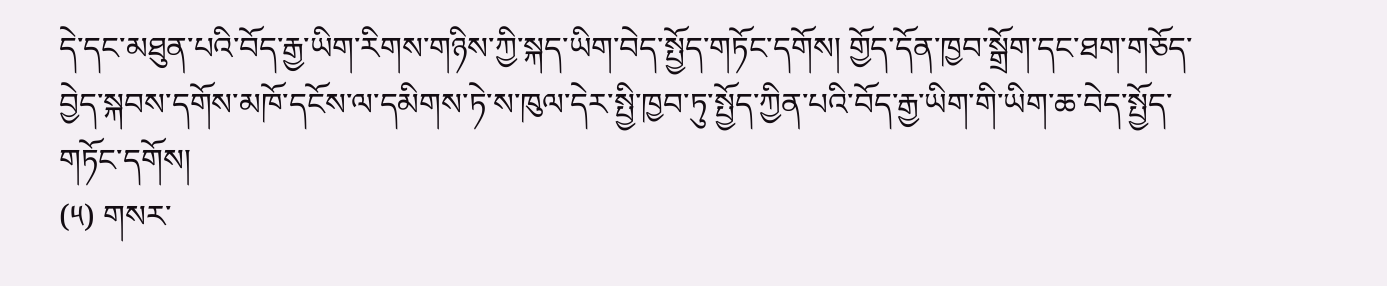དེ་དང་མཐུན་པའི་བོད་རྒྱ་ཡིག་རིགས་གཉིས་ཀྱི་སྐད་ཡིག་བེད་སྤྱོད་གཏོང་དགོས། གྱོད་དོན་ཁྱབ་སྒྲོག་དང་ཐག་གཅོད་བྱེད་སྐབས་དགོས་མཁོ་དངོས་ལ་དམིགས་ཏེ་ས་ཁུལ་དེར་སྤྱི་ཁྱབ་ཏུ་སྤྱོད་ཀྱིན་པའི་བོད་རྒྱ་ཡིག་གི་ཡིག་ཆ་བེད་སྤྱོད་གཏོང་དགོས།
(༥) གསར་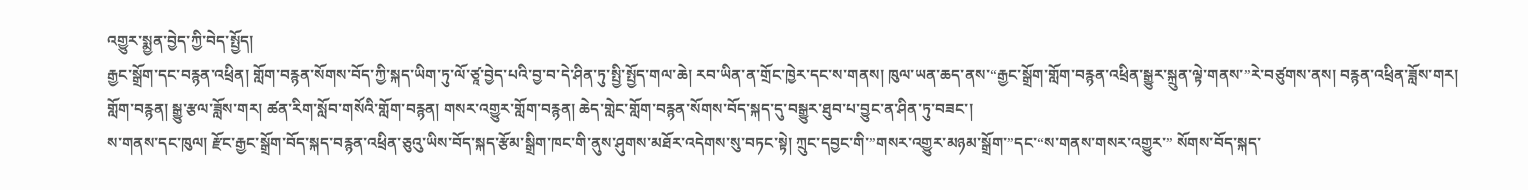འགྱུར་སྨྱན་བྱེད་ཀྱི་བེད་སྤྱོད།
རྒྱང་སྒྲོག་དང་བརྙན་འཕྲིན། གློག་བརྙན་སོགས་བོད་ཀྱི་སྐད་ཡིག་ཏུ་ལོ་ཙཱ་བྱེད་པའི་བྱ་བ་དེ་ཤིན་ཏུ་སྤྱི་སྤྱོད་གལ་ཆེ། རབ་ཡིན་ན་གྲོང་ཁྱེར་དང་ས་གནས། ཁུལ་ཡན་ཆད་ནས་“རྒྱང་སྒྲོག་གློག་བརྙན་འཕྲིན་སྒྱུར་སྐྲུན་ལྟེ་གནས་”རེ་བཙུགས་ནས། བརྙན་འཕྲིན་ཟློས་གར། གློག་བརྙན། སྒྱུ་རྩལ་ཟློས་གར། ཚན་རིག་སློབ་གསོའི་གློག་བརྙན། གསར་འགྱུར་གློག་བརྙན། ཆེད་གླེང་གློག་བརྙན་སོགས་བོད་སྐད་དུ་བསྒྱུར་ཐུབ་པ་བྱུང་ན་ཤིན་ཏུ་བཟང་།
ས་གནས་དང་ཁུལ། རྫོང་རྒྱང་སྒྲོག་བོད་སྐད་བརྙན་འཕྲིན་ཅུའུ་ཡིས་བོད་སྐད་རྩོམ་སྒྲིག་ཁང་གི་ནུས་ཤུགས་མཐོར་འདེགས་སུ་བཏང་སྟེ། ཀྲུང་དབྱང་གི་”གསར་འགྱུར་མཉམ་སྒྲོག་”དང་“ས་གནས་གསར་འགྱུར་” སོགས་བོད་སྐད་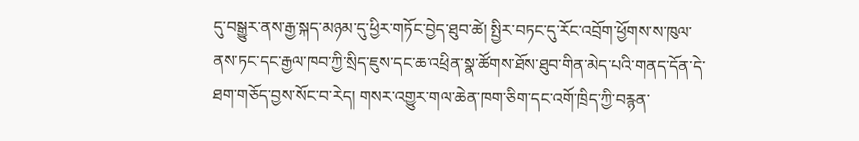དུ་བསྒྱུར་ནས་རྒྱ་སྐད་མཉམ་དུ་ཕྱིར་གཏོང་བྱེད་ཐུབ་ཚེ། སྤྱིར་བཏང་དུ་རོང་འབྲོག་ཕྱོགས་ས་ཁུལ་ནས་ཏང་དང་རྒྱལ་ཁབ་ཀྱི་སྲིད་ཇུས་དང་ཆ་འཕྲིན་སྣ་ཚོགས་ཐོས་ཐུབ་གིན་མེད་པའི་གནད་དོན་དེ་ཐག་གཅོད་བྱས་སོང་བ་རེད། གསར་འགྱུར་གལ་ཆེན་ཁག་ཅིག་དང་འགོ་ཁྲིད་ཀྱི་བརྙན་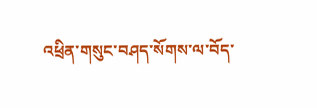འཕྲིན་གསུང་བཤད་སོགས་ལ་བོད་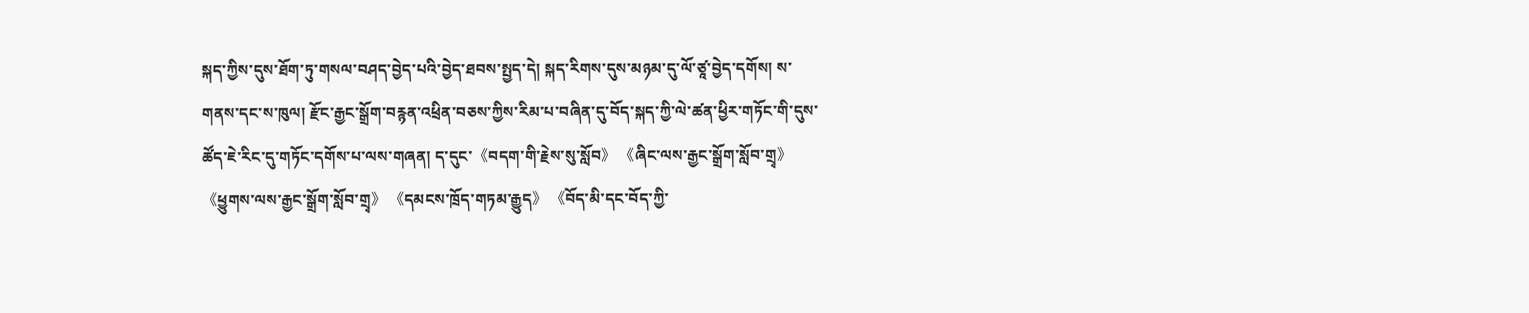སྐད་ཀྱིས་དུས་ཐོག་ཏུ་གསལ་བཤད་བྱེད་པའི་བྱེད་ཐབས་སྤྱད་དེ། སྐད་རིགས་དུས་མཉམ་དུ་ལོ་ཙཱ་བྱེད་དགོས། ས་གནས་དང་ས་ཁུལ། རྫོང་རྒྱང་སྒྲོག་བརྙན་འཕྲིན་བཅས་ཀྱིས་རིམ་པ་བཞིན་དུ་བོད་སྐད་ཀྱི་ལེ་ཚན་ཕྱིར་གཏོང་གི་དུས་ཚོད་ཇེ་རིང་དུ་གཏོང་དགོས་པ་ལས་གཞན། ད་དུང་《བདག་གི་རྗེས་སུ་སློབ》 《ཞིང་ལས་རྒྱང་སྒྲོག་སློབ་གྲྭ》 《ཕྱུགས་ལས་རྒྱང་སྒྲོག་སློབ་གྲྭ》 《དམངས་ཁྲོད་གཏམ་རྒྱུད》 《བོད་མི་དང་བོད་ཀྱི་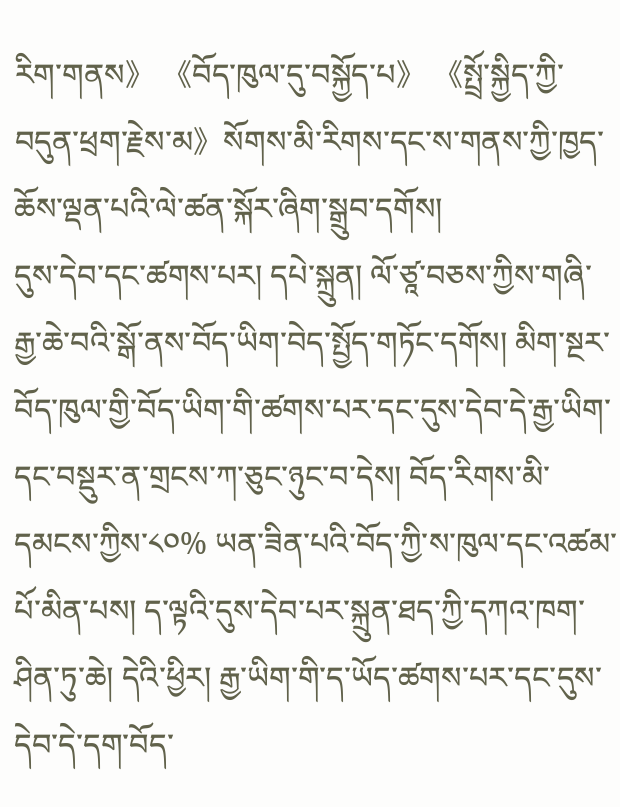རིག་གནས》 《བོད་ཁུལ་དུ་བསྐྱོད་པ》 《སྤྲོ་སྐྱིད་ཀྱི་བདུན་ཕྲག་རྗེས་མ》སོགས་མི་རིགས་དང་ས་གནས་ཀྱི་ཁྱད་ཆོས་ལྡན་པའི་ལེ་ཚན་སྐོར་ཞིག་སྒྲུབ་དགོས།
དུས་དེབ་དང་ཚགས་པར། དཔེ་སྐྲུན། ལོ་ཙཱ་བཅས་ཀྱིས་གཞི་རྒྱ་ཆེ་བའི་སྒོ་ནས་བོད་ཡིག་བེད་སྤྱོད་གཏོང་དགོས། མིག་སྔར་བོད་ཁུལ་གྱི་བོད་ཡིག་གི་ཚགས་པར་དང་དུས་དེབ་དེ་རྒྱ་ཡིག་དང་བསྡུར་ན་གྲངས་ཀ་ཅུང་ཉུང་བ་དེས། བོད་རིགས་མི་དམངས་ཀྱིས་༨༠% ཡན་ཟིན་པའི་བོད་ཀྱི་ས་ཁུལ་དང་འཚམ་པོ་མིན་པས། ད་ལྟའི་དུས་དེབ་པར་སྐྲུན་ཐད་ཀྱི་དཀའ་ཁག་ཤིན་ཏུ་ཆེ། དེའི་ཕྱིར། རྒྱ་ཡིག་གི་ད་ཡོད་ཚགས་པར་དང་དུས་དེབ་དེ་དག་བོད་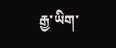རྒྱ་ཡིག་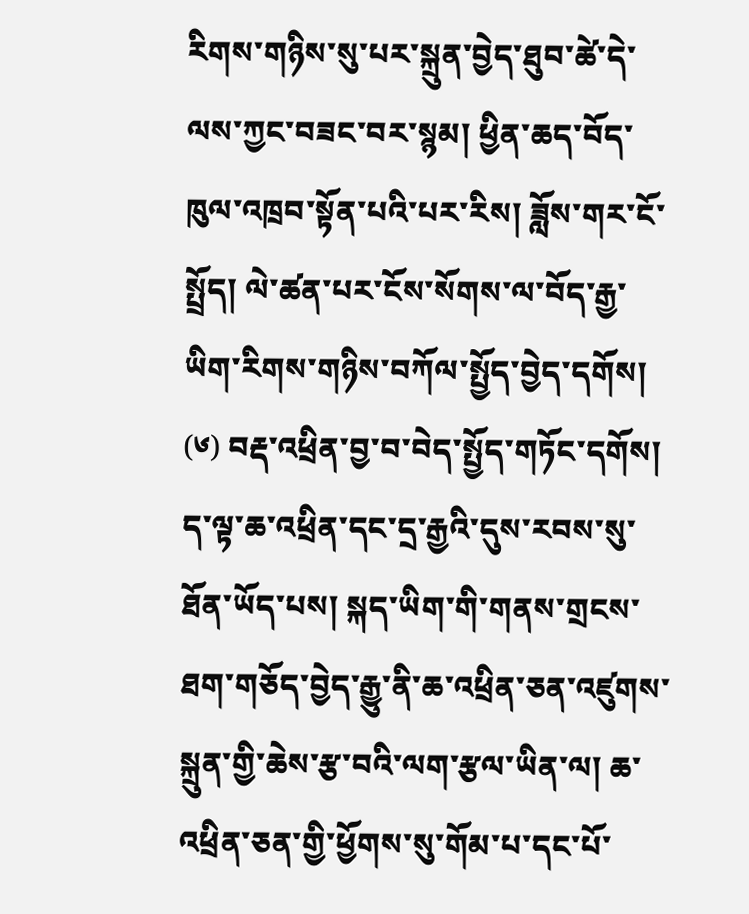རིགས་གཉིས་སུ་པར་སྐྲུན་བྱེད་ཐུབ་ཚེ་དེ་ལས་ཀྱང་བཟང་བར་སྙམ། ཕྱིན་ཆད་བོད་ཁུལ་འཁྲབ་སྟོན་པའི་པར་རིས། ཟློས་གར་ངོ་སྤྲོད། ལེ་ཚན་པར་ངོས་སོགས་ལ་བོད་རྒྱ་ཡིག་རིགས་གཉིས་བཀོལ་སྤྱོད་བྱེད་དགོས།
(༦) བརྡ་འཕྲིན་བྱ་བ་བེད་སྤྱོད་གཏོང་དགོས།
ད་ལྟ་ཆ་འཕྲིན་དང་དྲ་རྒྱའི་དུས་རབས་སུ་ཐོན་ཡོད་པས། སྐད་ཡིག་གི་གནས་གྲངས་ཐག་གཅོད་བྱེད་རྒྱུ་ནི་ཆ་འཕྲིན་ཅན་འཛུགས་སྐྲུན་གྱི་ཆེས་རྩ་བའི་ལག་རྩལ་ཡིན་ལ། ཆ་འཕྲིན་ཅན་གྱི་ཕྱོགས་སུ་གོམ་པ་དང་པོ་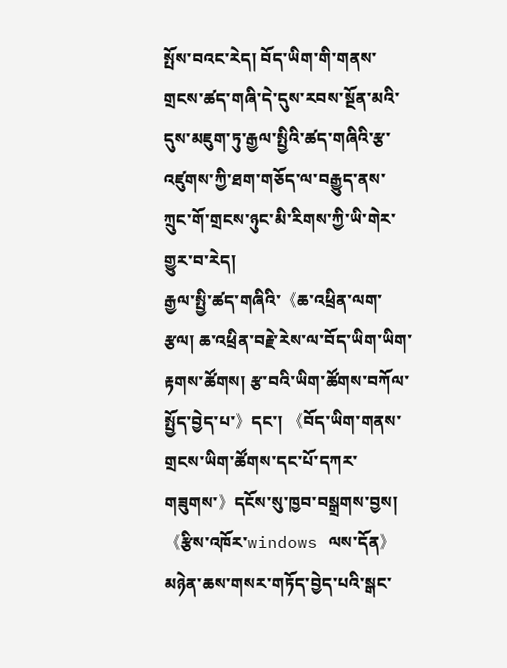སྤོས་བའང་རེད། བོད་ཡིག་གི་གནས་གྲངས་ཚད་གཞི་དེ་དུས་རབས་སྔོན་མའི་དུས་མཇུག་ཏུ་རྒྱལ་སྤྱིའི་ཚད་གཞིའི་རྩ་འཛུགས་ཀྱི་ཐག་གཅོད་ལ་བརྒྱུད་ནས་ཀྲུང་གོ་གྲངས་ཉུང་མི་རིགས་ཀྱི་ཡི་གེར་གྱུར་བ་རེད།
རྒྱལ་སྤྱི་ཚད་གཞིའི་《ཆ་འཕྲིན་ལག་རྩལ། ཆ་འཕྲིན་བརྗེ་རེས་ལ་བོད་ཡིག་ཡིག་རྟགས་ཚོགས། རྩ་བའི་ཡིག་ཚོགས་བཀོལ་སྤྱོད་བྱེད་པ་》དང་། 《བོད་ཡིག་གནས་གྲངས་ཡིག་ཚོགས་དང་པོ་དཀར་གཟུགས་》དངོས་སུ་ཁྱབ་བསྒྲགས་བྱས། 《རྩིས་འཁོར་windows ལས་དོན》མཉེན་ཆས་གསར་གཏོད་བྱེད་པའི་སྒང་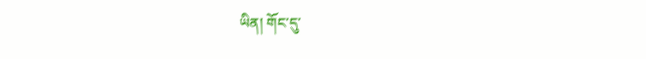ཡིན། གོང་དུ་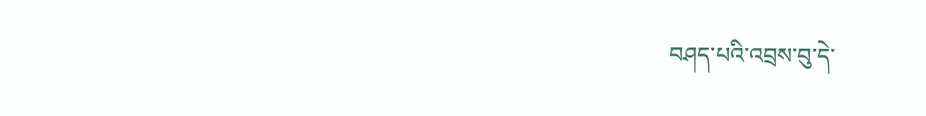བཤད་པའི་འབྲས་བུ་དེ་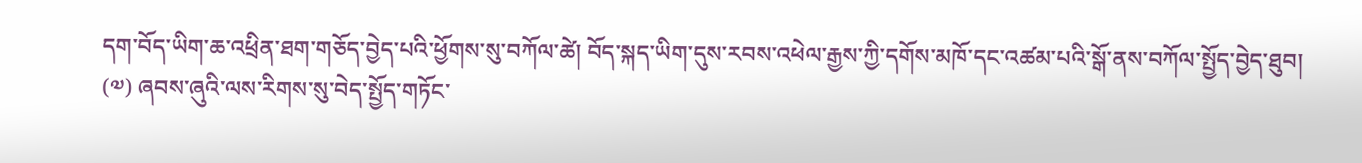དག་བོད་ཡིག་ཆ་འཕྲིན་ཐག་གཅོད་བྱེད་པའི་ཕྱོགས་སུ་བཀོལ་ཚེ། བོད་སྐད་ཡིག་དུས་རབས་འཕེལ་རྒྱས་ཀྱི་དགོས་མཁོ་དང་འཚམ་པའི་སྒོ་ནས་བཀོལ་སྤྱོད་བྱེད་ཐུབ།
(༧) ཞབས་ཞུའི་ལས་རིགས་སུ་བེད་སྤྱོད་གཏོང་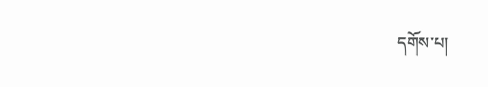དགོས་པ།